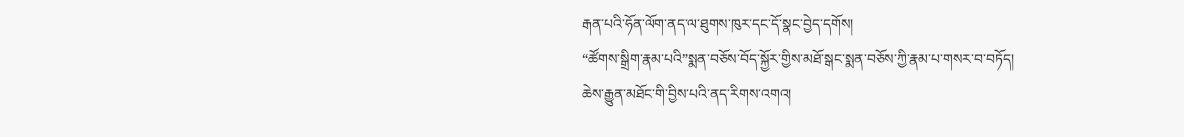རྒན་པའི་ཧོན་ལོག་ནད་ལ་ཐུགས་ཁུར་དང་དོ་སྣང་བྱེད་དགོས།
“ཚོགས་སྒྲིག་རྣམ་པའི”སྨན་བཅོས་བོད་སྐྱོར་གྱིས་མཐོ་སྒང་སྨན་བཅོས་ཀྱི་རྣམ་པ་གསར་བ་བཏོད།
ཆེས་རྒྱུན་མཐོང་གི་བྱིས་པའི་ནད་རིགས་འགའ།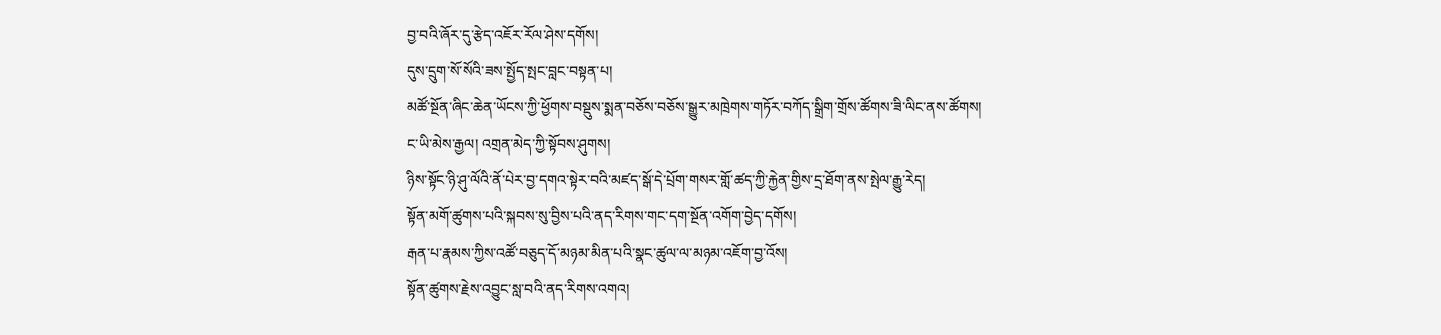བྱ་བའི་ཞོར་དུ་རྩེད་འཇོར་རོལ་ཤེས་དགོས།
དུས་དྲུག་སོ་སོའི་ཟས་སྤྱོད་སྤང་བླང་བསྟན་པ།
མཚོ་སྔོན་ཞིང་ཆེན་ཡོངས་ཀྱི་ཕྱོགས་བསྡུས་སྨན་བཅོས་བཅོས་སྒྱུར་མཁྲེགས་གཏོར་བཀོད་སྒྲིག་གྲོས་ཚོགས་ཟི་ལིང་ནས་ཚོགས།
ང་ཡི་མེས་རྒྱལ། འགྲན་མེད་ཀྱི་སྟོབས་ཤུགས།
ཉིས་སྟོང་ཉི་ཤུ་ལོའི་ནོ་པེར་བྱ་དགའ་སྟེར་བའི་མཛད་སྒོ་དེ་པྲོག་གསར་གློ་ཚད་ཀྱི་རྐྱེན་གྱིས་དྲ་ཐོག་ནས་སྤེལ་རྒྱུ་རེད།
སྟོན་མགོ་ཚུགས་པའི་སྐབས་སུ་བྱིས་པའི་ནད་རིགས་གང་དག་སྔོན་འགོག་བྱེད་དགོས།
རྒན་པ་རྣམས་ཀྱིས་འཚོ་བཅུད་དོ་མཉམ་མིན་པའི་སྣང་ཚུལ་ལ་མཉམ་འཇོག་བྱ་འོས།
སྟོན་ཚུགས་རྗེས་འབྱུང་སླ་བའི་ནད་རིགས་འགའ།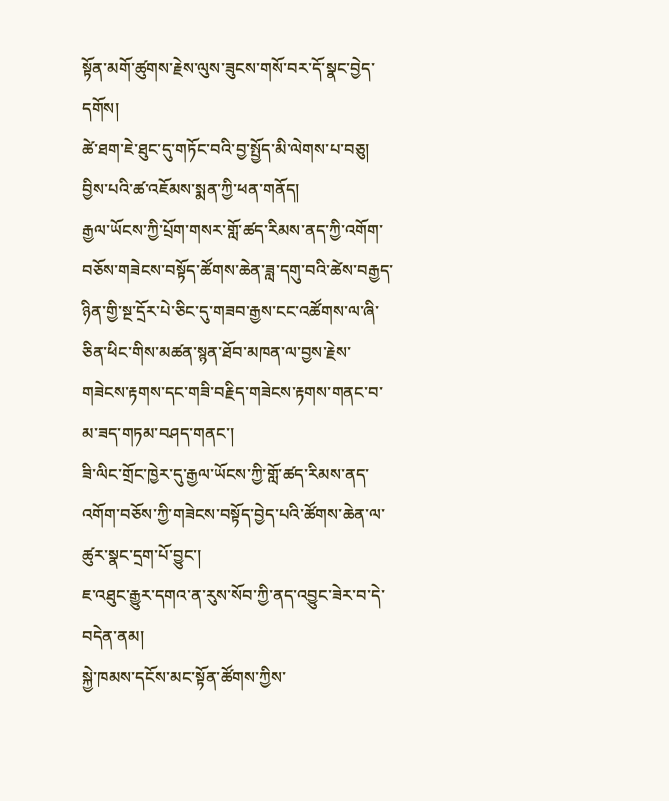སྟོན་མགོ་ཚུགས་རྗེས་ལུས་ཟུངས་གསོ་བར་དོ་སྣང་བྱེད་དགོས།
ཚེ་ཐག་ཇེ་ཐུང་དུ་གཏོང་བའི་བྱ་སྤྱོད་མི་ལེགས་པ་བཅུ།
བྱིས་པའི་ཚ་འཇོམས་སྨན་ཀྱི་ཕན་གནོད།
རྒྱལ་ཡོངས་ཀྱི་པྲོག་གསར་གློ་ཚད་རིམས་ནད་ཀྱི་འགོག་བཅོས་གཟེངས་བསྟོད་ཚོགས་ཆེན་ཟླ་དགུ་བའི་ཚེས་བརྒྱད་ཉིན་གྱི་སྔ་དྲོར་པེ་ཅིང་དུ་གཟབ་རྒྱས་ངང་འཚོགས་ལ་ཞི་ཅིན་ཕིང་གིས་མཚན་སྙན་ཐོབ་མཁན་ལ་བྱས་རྗེས་གཟེངས་རྟགས་དང་གཟི་བརྗིད་གཟེངས་རྟགས་གནང་བ་མ་ཟད་གཏམ་བཤད་གནང་།
ཟི་ལིང་གྲོང་ཁྱེར་དུ་རྒྱལ་ཡོངས་ཀྱི་གློ་ཚད་རིམས་ནད་འགོག་བཅོས་ཀྱི་གཟེངས་བསྟོད་བྱེད་པའི་ཚོགས་ཆེན་ལ་ཚུར་སྣང་དྲག་པོ་བྱུང་།
ཇ་འཐུང་རྒྱུར་དགའ་ན་རུས་སོབ་ཀྱི་ནད་འབྱུང་ཟེར་བ་དེ་བདེན་ནམ།
སྐྱེ་ཁམས་དངོས་མང་སྟོན་ཚོགས་ཀྱིས་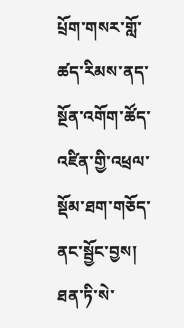པྲོག་གསར་གློ་ཚད་རིམས་ནད་སྔོན་འགོག་ཚོད་འཛིན་གྱི་འཕྲལ་སྡོམ་ཐག་གཅོད་ནང་སྦྱོང་བྱས།
ཐན་ཏི་སེ་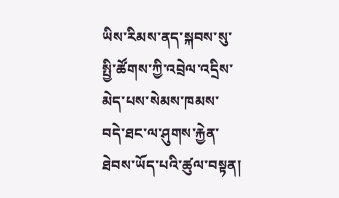ཡིས་རིམས་ནད་སྐབས་སུ་སྤྱི་ཚོགས་ཀྱི་འབྲེལ་འདྲིས་མེད་པས་སེམས་ཁམས་བདེ་ཐང་ལ་ཤུགས་རྐྱེན་ཐེབས་ཡོད་པའི་ཚུལ་བསྟན།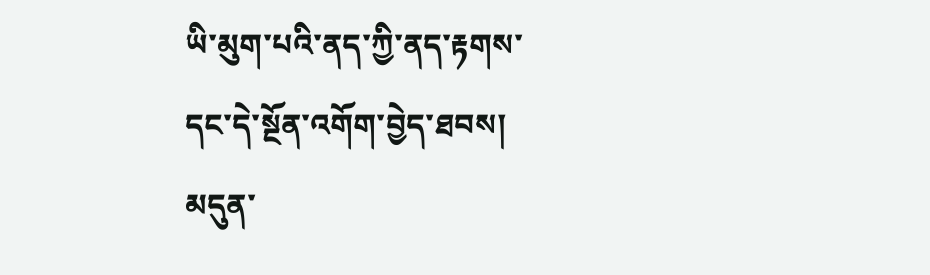ཡི་མུག་པའི་ནད་ཀྱི་ནད་རྟགས་དང་དེ་སྔོན་འགོག་བྱེད་ཐབས།
མདུན་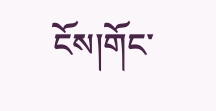ངོས།གོང་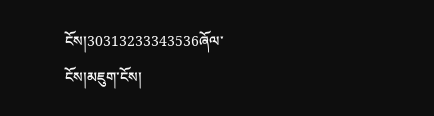ངོས།30313233343536ཞོལ་ངོས།མཇུག་ངོས།